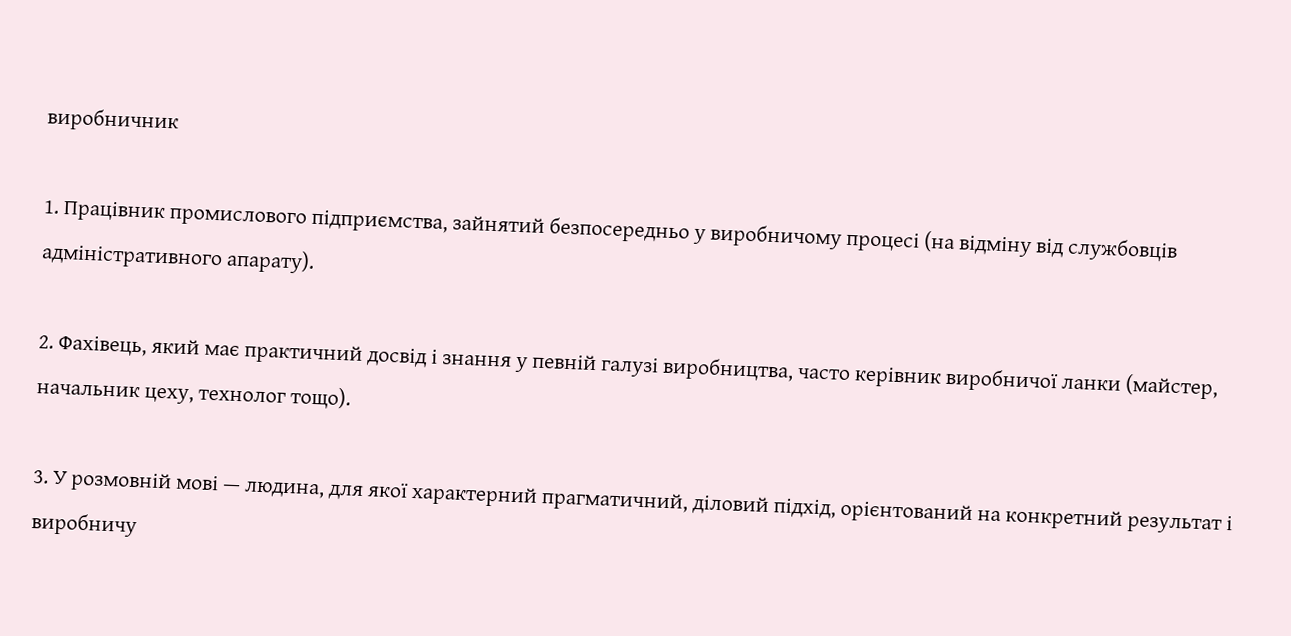виробничник

1. Працівник промислового підприємства, зайнятий безпосередньо у виробничому процесі (на відміну від службовців адміністративного апарату).

2. Фахівець, який має практичний досвід і знання у певній галузі виробництва, часто керівник виробничої ланки (майстер, начальник цеху, технолог тощо).

3. У розмовній мові — людина, для якої характерний прагматичний, діловий підхід, орієнтований на конкретний результат і виробничу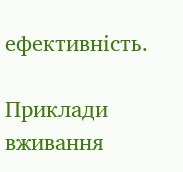ефективність.

Приклади вживання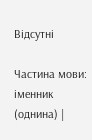Відсутні

Частина мови: іменник (однина) |